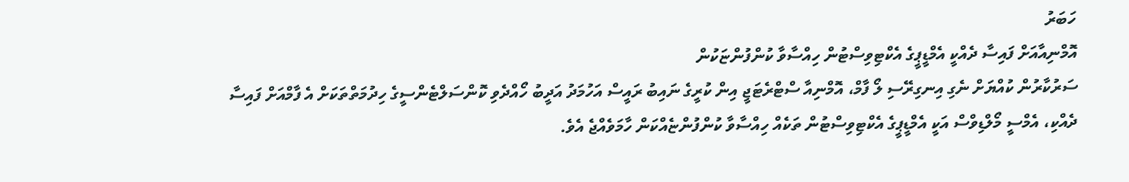ހަބަރު
އޮމްނިއާއަށް ފައިސާ ދެއްކީ އެމްޑީޕީގެ އެކްޓިވިސްޓުން ހިއްސާވާ ކުންފުންޏަކުން
ސަރުކާރުން ކުއްޔަށް ނެގި އިނގިރޭސި ލޯ ފާމް، އޮމްނިއާ ސްޓްރެޓަޖީ އިން ކުރީގެ ނައިބު ރައީސް އަހުމަދު އަދީބު ހޯއްދެވި ކޮންސަލްޓެންސީގެ ހިދުމަތްތަކަށް އެ ފާމްއަށް ފައިސާ ދެއްކި، އެމްސީ މޯލްޑިވްސް އަކީ އެމްޑީޕީގެ އެކްޓިވިސްޓުން ތަކެއް ހިއްސާވާ ކުންފުންޏެއްކަން ހާމަވެއްޖެ އެވެ.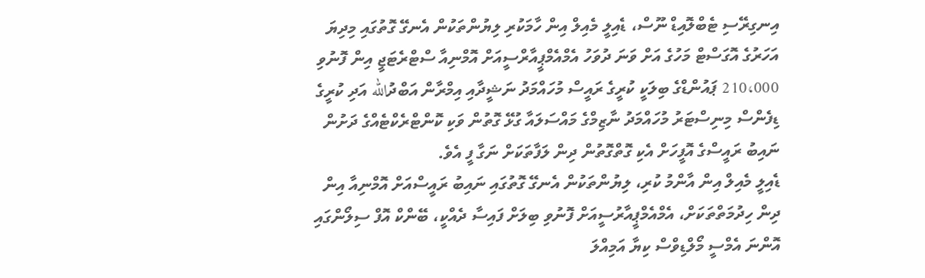އިނގިރޭސި ޓެބްލޮއިޑް ނޫސް، ޑެއިލީ މެއިލް އިން ހާމަކުރި ލިޔުންތަކުން އެނގޭ ގޮތުގައި މިދިޔަ އަހަރުގެ އޮގަސްޓް މަހުގެ އަށް ވަނަ ދުވަހު އެމްއެމްޕީއާރްސީއަށް އޮމްނިއާ ސްޓްރެޓަޖީ އިން ފޮނުވި 210،000 ޕައުންޑްގެ ބިލަކީ ކުރީގެ ރައީސް މުހައްމަދު ނަޝީދާއި އިމްރާން އަބްދުالله އަދި ކުރީގެ ޑިފެންސް މިނިސްޓަރު މުހައްމަދު ނާޒިމްގެ މައްސަލައާ ގުޅޭ ގޮތުން ވަކި ކޮންޓްރެކްޓެއްގެ ދަށުން ނައިބު ރައީސްގެ އޮފީހަށް އެކި ގޮތްގޮތުން ދިން ލަފާތަކަށް ނަގާ ފީ އެވެ.
ޑެއިލީ މެއިލް އިން އާންމު ކުރި، ލިޔުންތަކުން އެނގޭ ގޮތުގައި ނައިބު ރައީސްއަށް އޮމްނިއާ އިން ދިން ހިދުމަތްތަކަށް، އެމްއެމްޕީއާރުސީއަށް ފޮނުވި ބިލަށް ފައިސާ ދެއްކީ، ބޭންކް އޮފް ސިލޯންގައި އޮންނަ އެމްސީ މޯލްޑިވްސް ކިޔާ އަމިއްލަ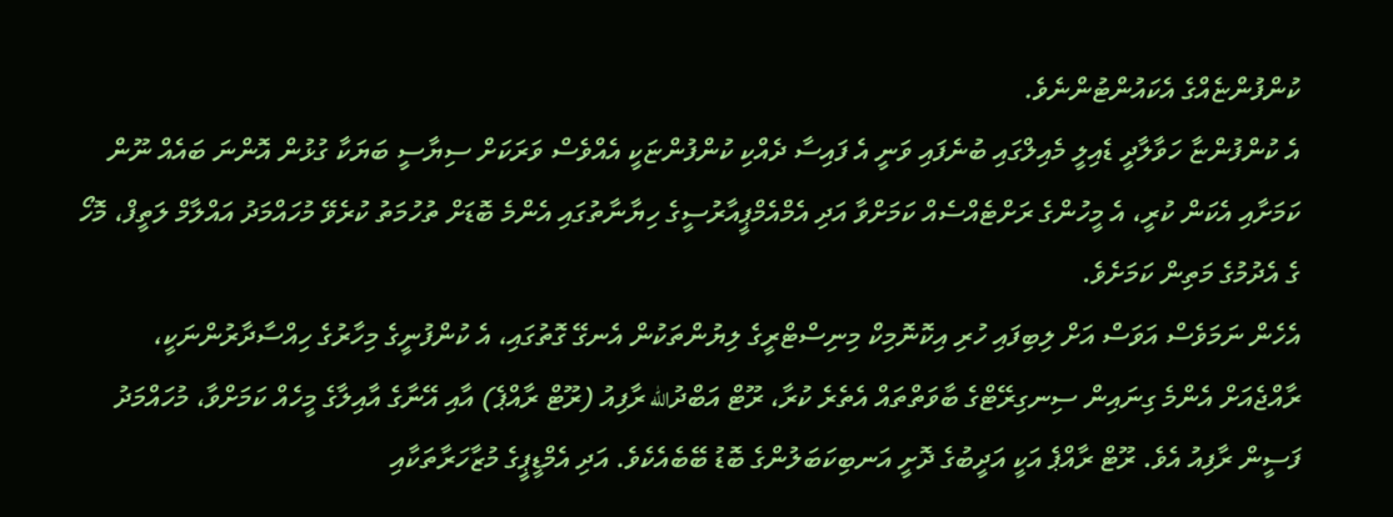ކުންފުންޏެއްގެ އެކައުންޓުންނެވެ.
އެ ކުންފުންޏާ ހަވާލާދީ ޑެއިލީ މެއިލްގައި ބުނެފައި ވަނީ އެ ފައިސާ ދެއްކި ކުންފުންޏަކީ އެއްވެސް ވަރަކަށް ސިޔާސީ ބަޔަކާ ގުޅުން އޮންނަ ބައެއް ނޫން ކަމަށާއި އެކަން ކުރީ، އެ މީހުންގެ ރަށްޓެއްސެއް ކަމަށްވާ އަދި އެމްއެމްޕީއާރުސީގެ ހިޔާނާތުގައި އެންމެ ބޮޑަށް ތުހުމަތު ކުރެވޭ މުހައްމަދު އައްލާމް ލަތީފް، މޮހޯ ގެ އެދުމުގެ މަތިން ކަމަށެވެ.
އެހެން ނަމަވެސް އަވަސް އަށް ލިބިފައި ހުރި އިކޮނޮމިކް މިނިސްޓްރީގެ ލިޔުންތަކުން އެނގޭ ގޮތުގައި، އެ ކުންފުނީގެ މިހާރުގެ ހިއްސާދާރުންނަކީ، ރާއްޖެއަށް އެންމެ ގިނައިން ސިނގިރޭޓްގެ ބާވަތްތައް އެތެރެ ކުރާ، ރޫޓް އަބްދުالله ރާފިއު (ރޫޓް ރާއްޕެ) އާއި އޭނާގެ އާއިލާގެ މީހެއް ކަމަށްވާ، މުހައްމަދު ފަސީން ރާފިއު އެވެ. ރޫޓް ރާއްޕެ އަކީ އަދީބުގެ ދޮށީ އަނބިކަބަލުންގެ ބޮޑު ބޭބެއެކެވެ. އަދި އެމްޑީޕީގެ މުޒާހަރާތަކާއި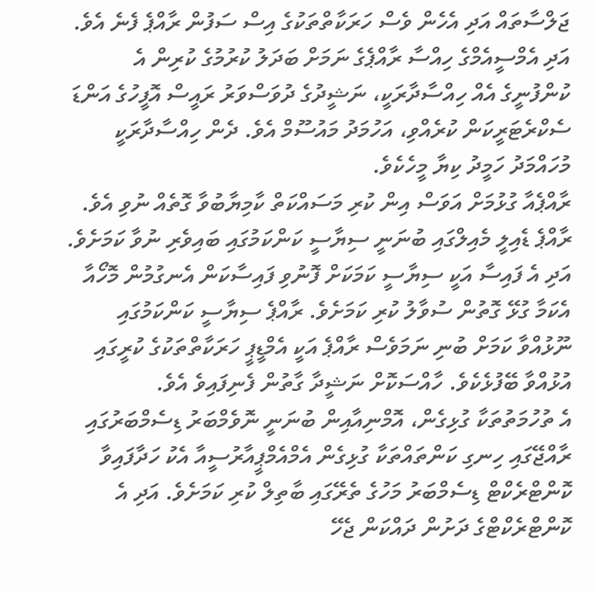ޖަލްސާތައް އަދި އެހެން ވެސް ހަރަކާތްތަކުގެ އިސް ސަފުން ރާއްޕެ ފެނެ އެވެ. އަދި އެމްސީއެމްގެ ހިއްސާ ރާއްޕެގެ ނަމަށް ބަދަލު ކުރުމުގެ ކުރިން އެ ކުންފުނީގެ އެއް ހިއްސާދާރަކީ، ނަޝީދުގެ ދުވަސްވަރު ރައީސް އޮފީހުގެ އަންޑަ ސެކްރެޓަރީކަން ކުރެއްވި، އަހުމަދު މައުސޫމް އެވެ. ދެން ހިއްސާދާރަކީ މުހައްމަދު ހަމީދު ކިޔާ މީހެކެވެ.
ރާއްޕެއާ ގުޅުމަށް އަވަސް އިން ކުރި މަސައްކަތް ކާމިޔާބުވާ ގޮތެއް ނުވި އެވެ. ރާއްޕެ ޑެއިލީ މެއިލްގައި ބުނަނީ ސިޔާސީ ކަންކަމުގައި ބައިވެރި ނުވާ ކަމަށެވެ. އަދި އެ ފައިސާ އަކީ ސިޔާސީ ކަމަކަށް ފޮނުވި ފައިސާކަން އެނގުމުން މޮހޯއާ އެކަމާ ގުޅޭ ގޮތުން ސުވާލު ކުރި ކަމަށެވެ. ރާއްޕެ ސިޔާސީ ކަންކަމުގައި ނޫޅުއްވާ ކަމަށް ބުނި ނަމަވެސް ރާއްޕެ އަކީ އެމްޑީޕީ ހަރަކާތްތަކުގެ ކުރީގައި އުޅުއްވާ ބޭފުޅެކެވެ. ހާއްސަކޮށް ނަޝީދާ ގާތުން ފެނިފައިވެ އެވެ.
އެ ތުހުމަތުތަކާ ގުޅިގެން، އޮމްނިއާއިން ބުނަނީ ނޮވެމްބަރު ޑިސެމްބަރުގައި ރާއްޖޭގައި ހިނގި ކަންތައްތަކާ ގުޅިގެން އެމްއެމްޕީއާރުސީއާ އެކު ހަދާފައިވާ ކޮންޓްރެކްޓް ޑިސެމްބަރު މަހުގެ ތެރޭގައި ބާތިލް ކުރި ކަމަށެވެ. އަދި އެ ކޮންޓްރެކްޓްގެ ދަށުން ދައްކަން ޖެހޭ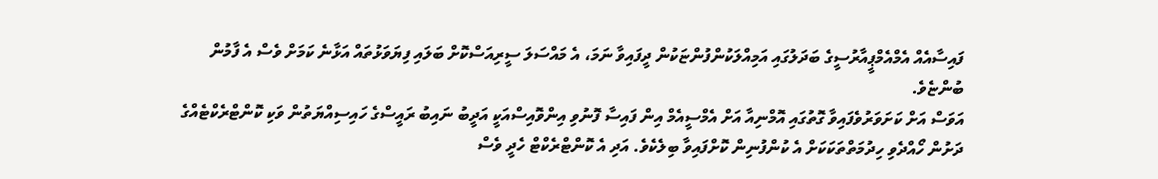ފައިސާއެއް އެމްއެމްޕީއާރުސީގެ ބަދަލުގައި އަމިއްލަކުންފުންޏަކުން ދީފައިވާ ނަމަ، އެ މައްސަލަ ސީރިއަސްކޮށް ބަލައި ފިޔަވަޅުތައް އަޅާނެ ކަމަށް ވެސް އެ ފާމުން ބުންޏެވެ.
އަވަސް އަށް ކަށަވަރުވެފައިވާ ގޮތުގައި އޮމްނިއާ އަށް އެމްސީއެމް އިން ފައިސާ ފޮނުވި އިންވޮއިސްއަކީ އަދީބު ނައިބު ރައީސްގެ ހައިސިއްޔަތުން ވަކި ކޮންޓްރެކްޓެއްގެ ދަށުން ހޯއްދެވި ހިދުމަތްތަކަކަށް އެ ކުންފުނިން ކޮށްފައިވާ ބިލެކެވެ. އަދި އެ ކޮންޓްރެކްޓް ހެދީ ވެސް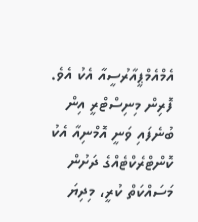އެމްއެމްޕީއާރުސީއާ އެކު އެވެ. ފޮރިން މިނިސްޓްރީ އިން ބުނެފައި ވަނީ އޮމްނިއާ އެކު ކޮންޓްރެކްޓެއްގެ ދަށުން މަސައްކަތް ކުރީ، މިދިޔަ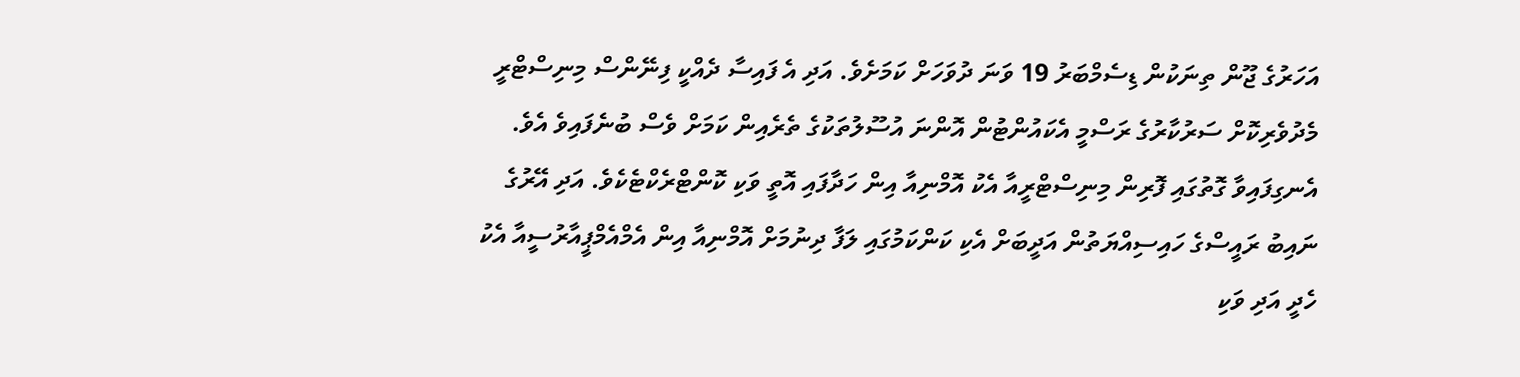އަހަރުގެ ޖޫން ތިނަކުން ޑިސެމްބަރު 19 ވަނަ ދުވަހަށް ކަމަށެވެ. އަދި އެ ފައިސާ ދެއްކީ ފިނޭންސް މިނިސްޓްރީ މެދުވެރިކޮށް ސަރުކާރުގެ ރަސްމީ އެކައުންޓުން އޮންނަ އުސޫލުތަކުގެ ތެރެއިން ކަމަށް ވެސް ބުނެފައިވެ އެވެ.
އެނގިފައިވާ ގޮތުގައި ފޮރިން މިނިސްޓްރީއާ އެކު އޮމްނިއާ އިން ހަދާފައި އޮތީ ވަކި ކޮންޓްރެކްޓެކެވެ. އަދި އޭރުގެ ނައިބު ރައީސްގެ ހައިސިއްޔަތުން އަދީބަށް އެކި ކަންކަމުގައި ލަފާ ދިނުމަށް އޮމްނިއާ އިން އެމްއެމްޕީއާރުސީއާ އެކު ހެދީ އަދި ވަކި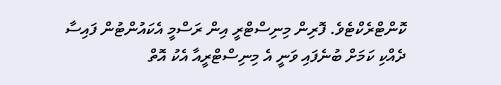ކޮންޓްރެކްޓެވެ. ފޮރިން މިނިސްޓްރީ އިން ރަސްމީ އެކައުންޓުން ފައިސާ ދެއްކި ކަމަށް ބުނެފައި ވަނީ އެ މިނިސްޓްރީއާ އެކު އޮތް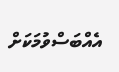އެއްބަސްވުމަކަށް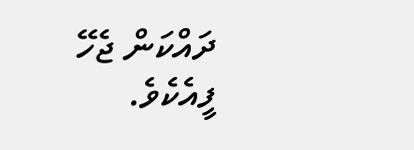ދައްކަން ޖެހޭ ފީއެކެވެ.